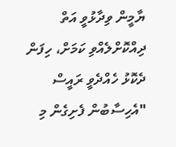ޔާމީން ވިދާޅުވީ އަތް ދިއްކޮށްލެއްވި ކަމަށް، ހިފަން ދެކޮޅު ހެއްދެވީ ރައީސް
"އެހިސާބުން ފެށިގެން މި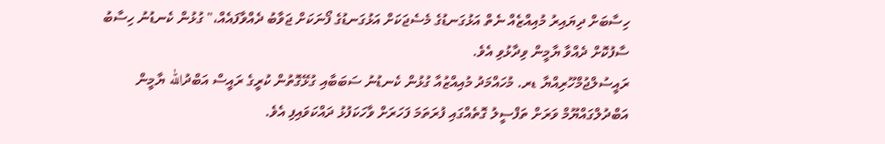ހިސާބަށް ދިޔައިރު މުއިއްޒެއް ނެތް އަޅުގަނޑުގެ މެސެޖަކަށް އަޅުގަނޑުގެ ފޯނަކަށް ޖަވާބު ދެއްވާފައެއް،" ގުޅުން ކެނޑުނު ހިސާބު ސާފުކޮށް ދެއްވާ ޔާމީން ވިދާޅުވި އެވެ.
ރައީސުލްޖުމްހޫރިއްޔާ ޑރ. މުހައްމަދު މުއިއްޒުއާ ގުޅުން ކެނޑުނު ސަބަބާއި ގުޅޭގޮތުން ކުރީގެ ރައީސް އަބްދުالله ޔާމީން އަބްދުލްގައްޔޫމް ވަރަށް ތަފްސީލު ގޮތެއްގައި ފުރަތަމަ ފަހަރަށް ވާހަކަފުޅު ދައްކަވައިފި އެވެ.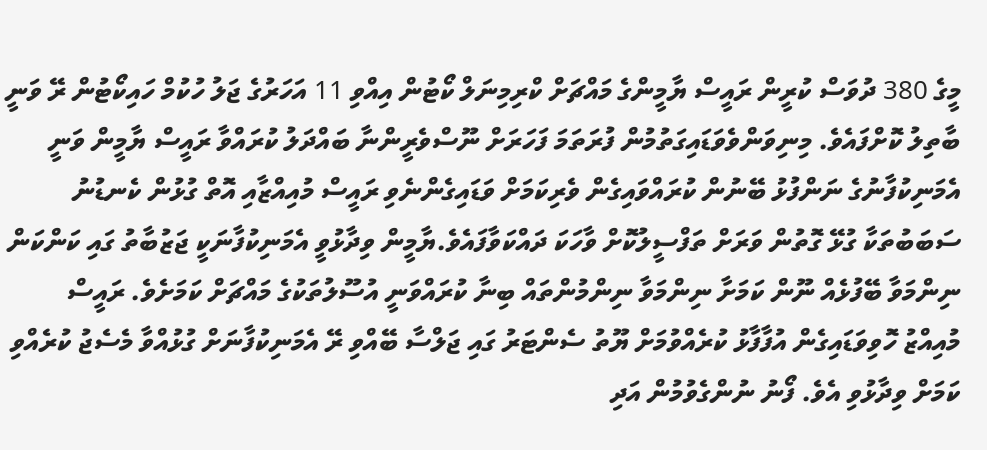މީގެ 380 ދުވަސް ކުރީން ރައީސް ޔާމީންގެ މައްޗަށް ކްރިމިނަލް ކޯޓުން އިއްވި 11 އަހަރުގެ ޖަލު ހުކުމް ހައިކޯޓުން ރޭ ވަނީ ބާތިލު ކޮށްފައެވެ. މިނިވަންވެވަޑައިގަތުމުން ފުރަތަމަ ފަހަރަށް ނޫސްވެރީންނާ ބައްދަލު ކުރައްވާ ރައީސް ޔާމީން ވަނީ އެމަނިކުފާނުގެ ނަންފުޅު ބޭނުން ކުރައްވައިގެން ވެރިކަމަށް ވަޑައިގެންނެވި ރައީސް މުއިއްޒާއި އޮތް ގުޅުން ކެނޑުނު ސަބަބުތަކާ ގުޅޭ ގޮތުން ވަރަށް ތަފްސީލުކޮށް ވާހަކަ ދައްކަވާފައެވެ.ޔާމީން ވިދާޅުވީ އެމަނިކުފާނަކީ ޖަޒުބާތު ގައި ކަންކަން ނިންމަވާ ބޭފުޅެއް ނޫން ކަމަށާ ނިންމަވާ ނިންމުންތައް ބިނާ ކުރައްވަނީ އުސޫލުތަކުގެ މައްޗަށް ކަމަށެވެ. ރައީސް މުއިއްޒު ހޮވިވަޑައިގެން އުފާފާޅު ކުރެއްވުމަށް ޔޫތު ސެންޓަރު ގައި ޖަލްސާ ބޭއްވި ރޭ އެމަނިކުފާނަށް ގުޅުއްވާ މެސެޖު ކުރެއްވި ކަމަށް ވިދާޅުވި އެވެ. ފޯނު ނުންގެވުމުން އަދި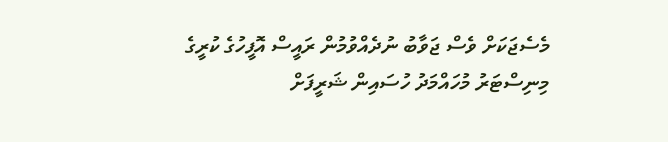މެސެޖަކަށް ވެސް ޖަވާބު ނުދެއްވުމުން ރައީސް އޮފީހުގެ ކުރީގެ މިނިސްޓަރު މުހައްމަދު ހުސައިން ޝަރީފަށް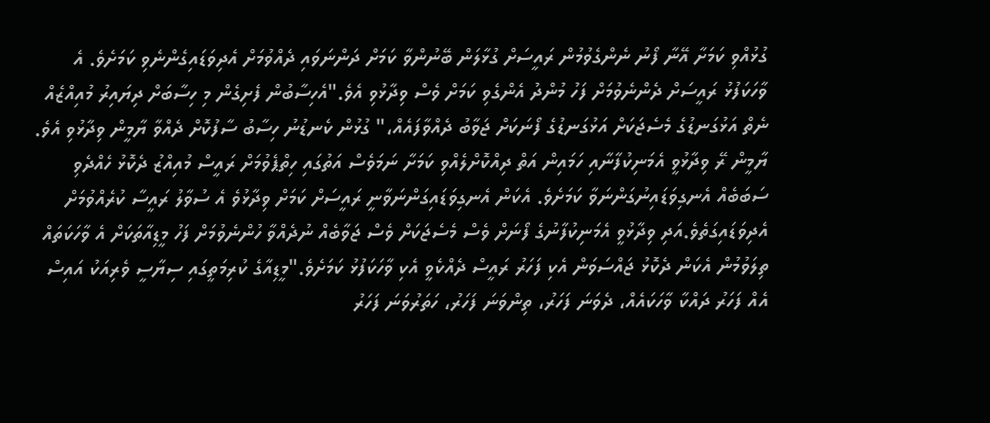ގުޅުއްވި ކަމަށާ އޭނާ ފޯނު ނެންގެވުމުން ރައީސަށް ގުޅާލަން ބޭނުންވާ ކަމަށް ދަންނަވައި ދެއްވުމަށް އެދިވަޑައިގެންނެވި ކަމަށެވެ. އެ ވާހަކަފުޅު ރައީސަށް ދެންނެވުމަށް ފަހު މުންދު އެންގެވި ކަމަށް ވެސް ވިދާޅުވި އެވެ."އެހިސާބުން ފެށިގެން މި ހިސާބަށް ދިޔައިރު މުއިއްޒެއް ނެތް އަޅުގަނޑުގެ މެސެޖަކަށް އަޅުގަނޑުގެ ފޯނަކަށް ޖަވާބު ދެއްވާފައެއް،" ގުޅުން ކެނޑުނު ހިސާބު ސާފުކޮށް ދެއްވާ ޔާމީން ވިދާޅުވި އެވެ.
ޔާމީން ރޭ ވިދާޅުވީ އެމަނިކުފާނާއި ހަމައިން އަތް ދިއްކޮށްލެއްވި ކަމަށާ ނަމަވެސް އަތުގައި ހިތްޕެވުމަށް ރައީސް މުއިއްޒު ދެކޮޅު ހެއްދެވި ސަބަބެއް އެނގިވަޑައިނުގަންނަވާ ކަމަށެވެ. އެކަން އެނގިވަޑައިގަންނަވާނީ ރައީސަށް ކަމަށް ވިދާޅުވެ އެ ސުވާލު ރައީސާ ކުރެއްވުމަށް އެދިވަޑައިގަތެވެ.އަދި ވިދާޅުވީ އެމަނިކުފާނުގެ ފޯނަށް ވެސް މެސެޖަކަށް ވެސް ޖަވާބެއް ނުދެއްވާ ހުންނެވުމަށް ފަހު މީޑިއާތަކަށް އެ ވާހަކަތައް ތިލަވުމުން އެކަން ދެކޮޅު ޖައްސަވަން އެކި ފަހަރު ރައީސް ދެއްކެވީ އެކި ވާހަކަފުޅު ކަމަށެވެ."މީޑިއާގެ ކުރިމަތީގައި ސިޔާސީ ވެރިއަކު އައިސް އެއް ފަހަރު ދައްކާ ވާހަކައެއް، ދެވަނަ ފަހަރު، ތިންވަނަ ފަހަރު، ހަތަރުވަނަ ފަހަރު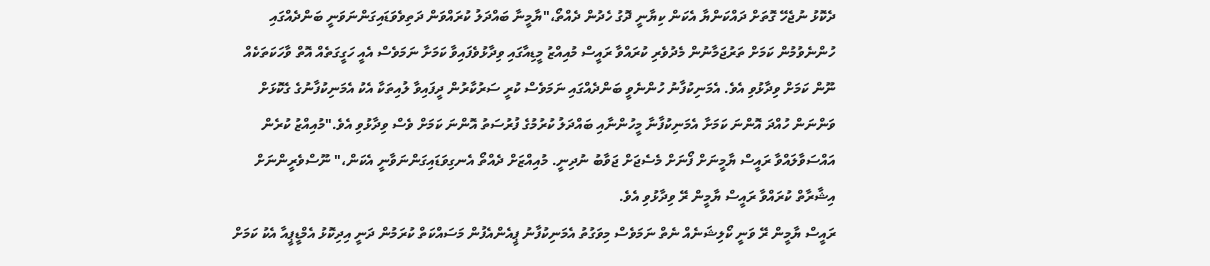ދެކޮޅު ނުޖެހޭ ގޮތަށް ދައްކަންޔާ އެކަން ކިޔާނީ ދޮގު ހެދުން ދެއްތޯ،"ޔާމީނާ ބައްދަލު ކުރައްވަން ދަތިވެވަޑައިގަންނަވަނީ ބަންދެއްގައި ހުންނެވުމުން ކަމަށް ތަރުޖަމާނުން މެދުވެރި ކުރައްވާ ރައީސް މުއިއްޒު މީޑިއާގައި ވިދާޅުވެފައިވާ ކަމަށާ ނަމަވެސް އެއީ ހަގީގަތެއް އޮތް ވާހަކަތަކެއް ނޫން ކަމަށް ވިދާޅުވި އެވެ. އެމަނިކުފާނު ހުންނެވީ ބަންދެއްގައި ނަމަވެސް ކުރީ ސަރުކާރުން ދީފައިވާ ލުއިތަކާ އެކު އެމަނިކުފާނުގެ ގެކޮޅަށް ވަންނަން ހުއްދަ އޮންނަ ކަމަށާ އެމަނިކުފާނާ މީހުންނާއި ބައްދަލު ކުރުމުގެ ފުރުސަތު އޮންނަ ކަމަށް ވެސް ވިދާޅުވި އެވެ."މުއިއްޒު ކުރެން އައްސަވާލައްވާ ރައީސް ޔާމީނަށް ފޯނަށް މެސެޖަށް ޖަވާބު ނުދިނީ. މުއިއްޒަށް ދެއްތޯ އެނގިވަޑައިގަންނަވާނީ އެކަން،" ނޫސްވެރީންނަށް އިޝާރާތް ކުރައްވާ ރައީސް ޔާމީން ރޭ ވިދާޅުވި އެވެ.
ރައީސް ޔާމީން ރޭ ވަނީ ކޯލިޝަނެއް ނެތް ނަމަވެސް މިވަގުތު އެމަނިކުފާނު ޕީއެންއެފުން މަސައްކަތް ކުރަމުން ދަނީ އިދިކޮޅު އެމްޑީޕީއާ އެކު ކަމަށް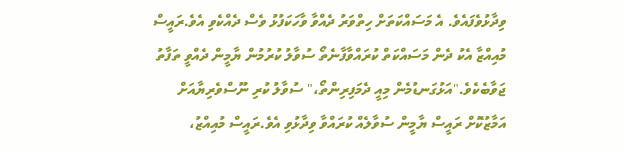ވިދާޅުވެފައެވެ. އެ މަސައްކަތަށް ހިތްވަރު ދެއްވާ ވާހަކަފުޅު ވެސް ދެއްކެވި އެވެ.ރައީސް މުއިއްޒާ އެކު ދެން މަސައްކަތް ކުރައްވާފާނެތޯ ސުވާލު ކުރުމުން ޔާމީން ދެއްވީ ތަފާތު ޖަވާބެކެވެ."އަޅުގަނޑުމެން މިއީ ދެމަފިރިންތޯ،" ސުވާލު ކުރި ނޫސްވެރިޔާއަށް އަމާޒުކޮށް ރައީސް ޔާމީން ސުވާލެއް ކުރައްވާ ވިދާޅުވި އެވެ.ރައީސް މުއިއްޒު،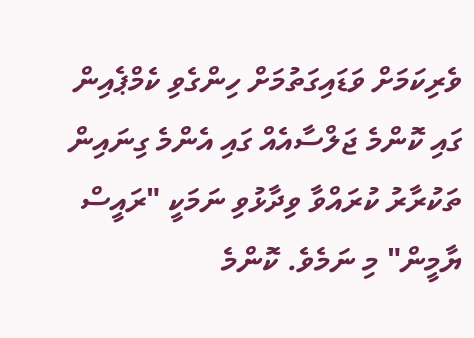ވެރިކަމަށް ވަޑައިގަތުމަށް ހިންގެވި ކެމްޕެއިން ގައި ކޮންމެ ޖަލްސާއެއް ގައި އެންމެ ގިނައިން ތަކުރާރު ކުރައްވާ ވިދާޅުވި ނަމަކީ "ރައީސް ޔާމީން" މި ނަމެވެ. ކޮންމެ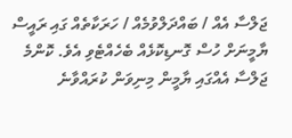ޖަލްސާ އެއް / ބައްދަލްވުމެއް / ހަރަކާތެއް ގައި ރައީސް ޔާމީނަށް ހުސް ގޮނޑިކޮޅެއް ބެހެއްޓެވި އެވެ. ކޮންމެ ޖަލްސާ އެއްގައި ޔާމީން މިނިވަން ކުރައްވާނެ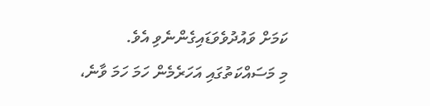ކަމަށް ވައުދުވެވަޑައިގެންނެވި އެވެ.
މި މަސައްކަތުގައި އަހަރެމެން ހަމަ ހަމަ ވާނެ،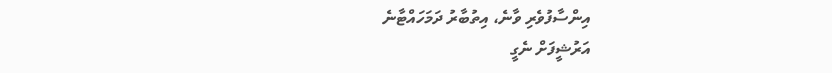އިންސާފުވެރި ވާނެ، އިތުބާރު ދަމަހައްޓާނެ
އަރުޝީފަށް ނެގީ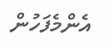އެންމެފަހުން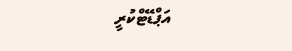އަޕްޑޭޓްކުރީ